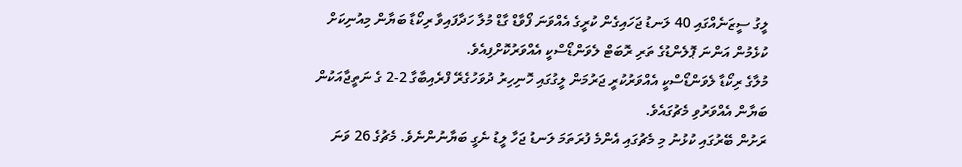ލީގު ސީޒަނެއްގައި 40 ލަނޑު ޖަހައިގެން ކުރީގެ އެއްވަނަ ފޯވާޑް ގާޑް މުލާ ހަދާފައިވާ ރިކޯޑާ ބަޔާން މިއުނިކަށް ކުޅެމުން އަންނަ ޕޮލެންޑުގެ ތަރި ރޮބަޓް ލެވަންޑޯސްކީ އެއްވަރުކޮށްފިއެވެ.
މުލާގެ ރިކޯޑާ ލެވަންޑޯސްކީ އެއްވަރުކުރީ ޖަރުމަން ލީގުގައި ހޮނިހިރު ދުވަހުގެރޭ ފްރެއިބާގާ 2-2 ގެ ނަތީޖާއަކުން ބަޔާން އެއްވަރުވި މެޗުގައެވެ.
ރަށުން ބޭރުގައި ކުޅުނު މި މެޗުގައި އެންމެ ފުރަތަމަ ލަނޑު ޖަހާ ލީޑު ނެގީ ބަޔާނުންނެވެ. މެޗުގެ 26 ވަނަ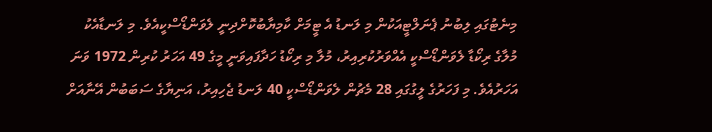މިނެޓުގައި ލިބުނު ޕެނަލްޓީއަކުން މި ލަނޑު އެ ޓީމަށް ކާމިޔާބުކޮށްދިނީ ލެވަންޑޯސްކީއެވެ. މި ލަނޑާއެކު މުލާގެ ރިކޯޑާ ލެވަންޑޯސްކީ އެއްވަރުކުރިއިރު، މުލާ މި ރިކޯޑު ހަދާފައިވަނީ މީގެ 49 އަހަރު ކުރިން 1972 ވަނަ އަހަރުއެވެ. މި ފަހަރުގެ ލީގުގައި 28 މެޗުން ލެވަންޑޯސްކީ 40 ލަނޑު ޖެހިއިރު، އަނިޔާގެ ސަބަބުން އޭނާއަށް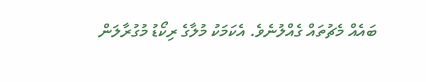ބައެއް މެޗުތައް ގެއްލުނެވެ. އެކަމަކު މުލާގެ ރިކޯޑު މުގުރާލަން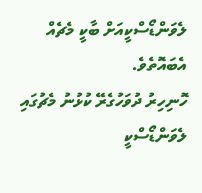ލެވަންޑޯސްކީއަށް ބާކީ މެޗެއް އެބައޮތެވެ.
ހޮނިހިރު ދުވަހުގެރޭ ކުޅުނު މެޗުގައި ލެވަންޑޯސްކީ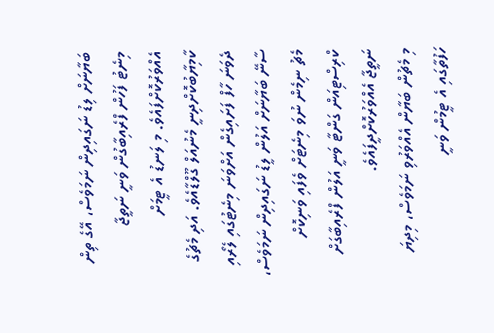ބަޔާނަށް ލިޑު ނަގައިދިން ނަމަވެސް، އޭގެ ތިން މިނެޓު ފަހުން ފްރެއިބާގުން ވަނީ ނަތީޖާ އެއްވަރުކޮށްފައެވެ. މި ލަނޑު އެ ޓީމަށް ކާމިޔާބުކޮށްދިނީ މެނުއަލް ގޫލްޑާއެވެ. އަދި މެޗުގެ ދެވަނަ ހާފް ފަށައިގެން އަށްވަނަ މިނެޓުގައި ލެރޯއި ސާނޭ ބަޔާނަށް އަލުން ލީޑު ނަގައިދިން ނަމަވެސް، މެޗު ނިމެން ނުވަ މިނެޓަށް ވެފައި ވަނިކޮށް ކްރިސްޓިއަން ގަންޓާ ވަނީ އަލުން ފްރެއިބާގަށް ނަތީޖާ އެއްވަރުކޮށްދީފައެވެ.
މި މެޗުން ބަޔާން އެއްވަރުވި ނަމަވެސް، މިދިޔަ ހަފުތާގައި އެ ޓީމުން ވަނީ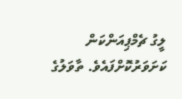ލީގު ޗެމްޕިއަންކަން ކަށަވަރުކޮށްފައެވެ. ތާވަލުގެ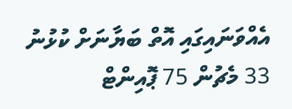އެއްވަނައިގައި އޮތް ބަޔާނަށް ކުޅުނު 33 މެޗުން 75 ޕޮއިންޓް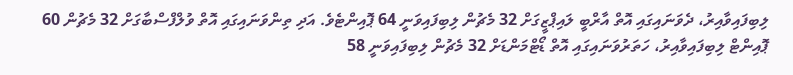ލިބިފައިވާއިރު، ދެވަނައިގައި އޮތް އާރްބީ ލައިޕްޒީގަށް 32 މެޗުން ލިބިފައިވަނީ 64 ޕޮއިންޓެވެ. އަދި ތިންވަނައިގައި އޮތް ވުލްފްސްބާގަށް 32 މެޗުން 60 ޕޮއިންޓް ލިބިފައިވާއިރު، ހަތަރުވަނައިގައި އޮތް ޑޯޓްމަންޑަށް 32 މެޗުން ލިބިފައިވަނީ 58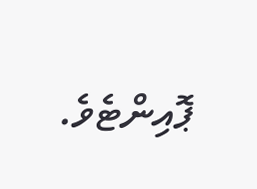ޕޮއިންޓެވެ.